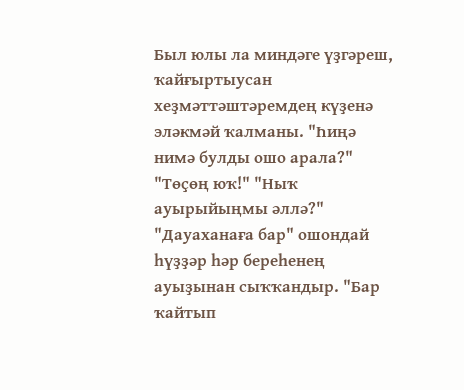Был юлы ла миндәге үҙгәреш, ҡайғыртыусан хеҙмәттәштәремдең күҙенә эләкмәй ҡалманы. "Һиңә нимә булды ошо арала?" "Төҫөң юҡ!" "Ныҡ ауырыйыңмы әллә?" "Дауаханаға бар" ошондай һүҙҙәр һәр береһенең ауыҙынан сыҡҡандыр. "Бар ҡайтып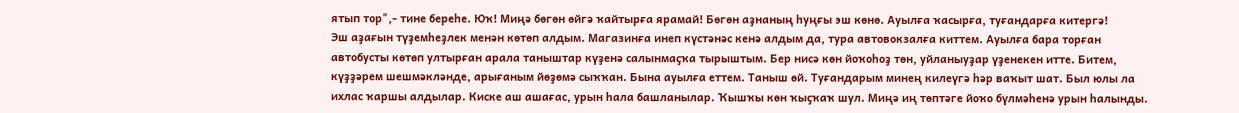ятып тор",- тине береһе. Юҡ! Миңә бөгөн өйгә ҡайтырға ярамай! Бөгөн аҙнаның һуңғы эш көнө. Ауылға ҡасырға, туғандарға китергә!
Эш аҙағын түҙемһеҙлек менән көтөп алдым. Магазинға инеп күстәнәс кенә алдым да, тура автовокзалға киттем. Ауылға бара торған автобусты көтөп ултырған арала таныштар күҙенә салынмаҫҡа тырыштым. Бер нисә көн йоҡоһоҙ төн, уйланыуҙар үҙенекен итте. Битем, күҙҙәрем шешмәкләнде, арығаным йөҙөмә сыҡҡан. Бына ауылға еттем. Таныш өй. Туғандарым минең килеүгә һәр ваҡыт шат. Был юлы ла ихлас ҡаршы алдылар. Киске аш ашағас, урын һала башланылар. Ҡышҡы көн ҡыҫҡаҡ шул. Миңә иң төптәге йоҡо бүлмәһенә урын һалынды.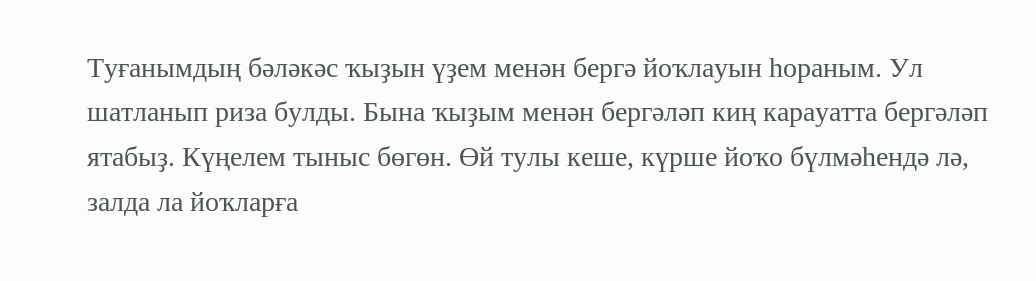Туғанымдың бәләкәс ҡыҙын үҙем менән бергә йоҡлауын һораным. Ул шатланып риза булды. Бына ҡыҙым менән бергәләп киң карауатта бергәләп ятабыҙ. Күңелем тыныс бөгөн. Өй тулы кеше, күрше йоҡо бүлмәһендә лә, залда ла йоҡларға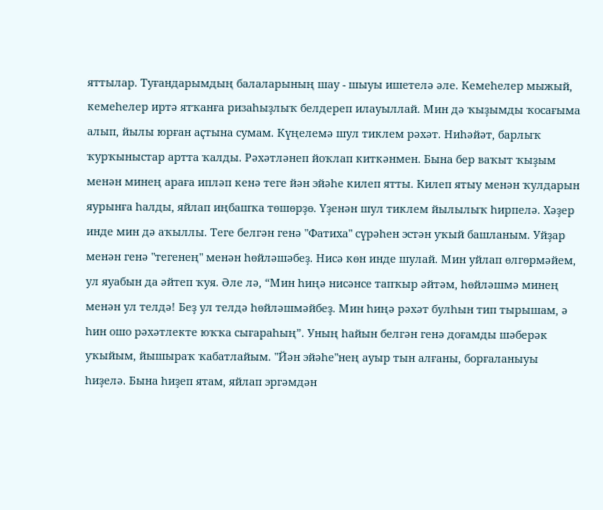яттылар. Туғандарымдың балаларының шау - шыуы ишетелә әле. Кемеһелер мыжый, кемеһелер иртә ятҡанға ризаһыҙлыҡ белдереп илауыллай. Мин дә ҡыҙымды ҡосағыма алып, йылы юрған аҫтына сумам. Күңелемә шул тиклем рәхәт. Ниһәйәт, барлыҡ ҡурҡыныстар артта ҡалды. Рәхәтләнеп йоҡлап киткәнмен. Бына бер ваҡыт ҡыҙым менән минең араға ипләп кенә теге йән эйәһе килеп ятты. Килеп ятыу менән ҡулдарын яурынға һалды, яйлап иңбашҡа төшөрҙө. Үҙенән шул тиклем йылылыҡ һирпелә. Хәҙер инде мин дә аҡыллы. Теге белгән генә "Фатиха" сүрәһен эстән уҡый башланым. Уйҙар менән генә "тегенең" менән һөйләшәбеҙ. Нисә көн инде шулай. Мин уйлап өлгөрмәйем, ул яуабын да әйтеп ҡуя. Әле лә, “Мин һиңә нисәнсе тапҡыр әйтәм, һөйләшмә минең менән ул телдә! Беҙ ул телдә һөйләшмәйбеҙ. Мин һиңә рәхәт булһын тип тырышам, ә һин ошо рәхәтлекте юҡҡа сығараһың”. Уның һайын белгән генә доғамды шәберәк уҡыйым, йышыраҡ ҡабатлайым. "Йән эйәһе"нең ауыр тын алғаны, борғаланыуы һиҙелә. Бына һиҙеп ятам, яйлап эргәмдән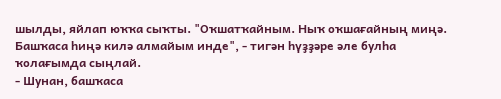шылды, яйлап юҡҡа сыҡты. "Оҡшатҡайным. Ныҡ оҡшағайның миңә. Башҡаса һиңә килә алмайым инде", - тигән һүҙҙәре әле булһа ҡолағымда сыңлай.
- Шунан, башҡаса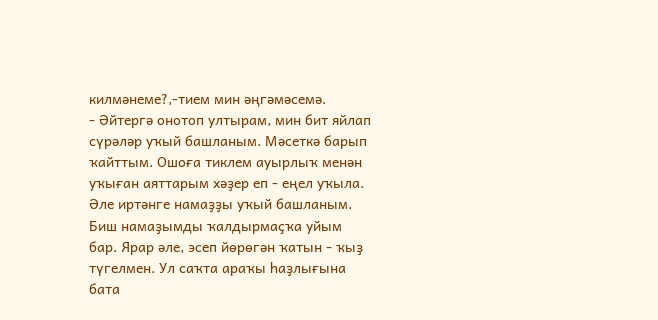килмәнеме?,-тием мин әңгәмәсемә.
- Әйтергә онотоп ултырам, мин бит яйлап сүрәләр уҡый башланым. Мәсеткә барып ҡайттым. Ошоға тиклем ауырлыҡ менән уҡыған аяттарым хәҙер еп - еңел уҡыла. Әле иртәнге намаҙҙы уҡый башланым. Биш намаҙымды ҡалдырмаҫҡа уйым бар. Ярар әле, эсеп йөрөгән ҡатын - ҡыҙ түгелмен. Ул саҡта араҡы һаҙлығына бата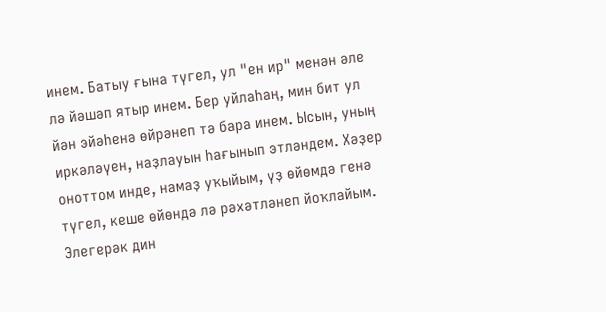инем. Батыу ғына түгел, ул "ен ир" менән әле лә йәшәп ятыр инем. Бер уйлаһаң, мин бит ул йән эйәһенә өйрәнеп тә бара инем. Ысын, уның иркәләүен, наҙлауын һағынып этләндем. Хәҙер оноттом инде, намаҙ уҡыйым, үҙ өйөмдә генә түгел, кеше өйөндә лә рәхәтләнеп йоҡлайым. Элегерәк дин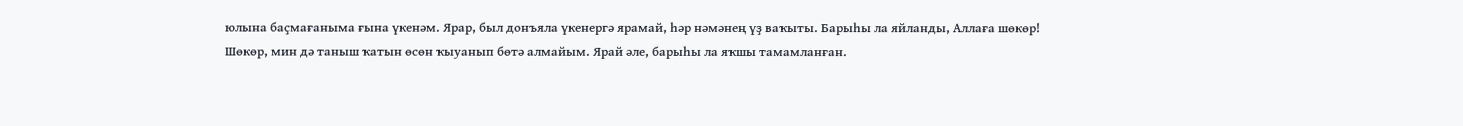юлына баҫмағаныма ғына үкенәм. Ярар, был донъяла үкенергә ярамай, һәр нәмәнең үҙ ваҡыты. Барыһы ла яйланды, Аллаға шөкөр!
Шөкөр, мин дә таныш ҡатын өсөн ҡыуанып бөтә алмайым. Ярай әле, барыһы ла яҡшы тамамланған.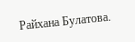Райхана Булатова.